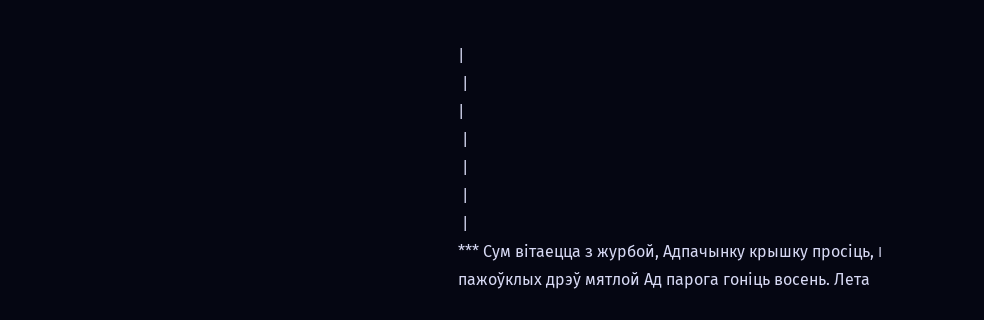|
 |
|
 |
 |
 |
 |
*** Сум вітаецца з журбой, Адпачынку крышку просіць, I пажоўклых дрэў мятлой Ад парога гоніць восень. Лета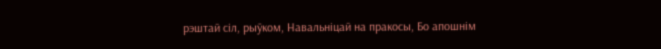рэштай сіл, рыўком, Навальніцай на пракосы, Бо апошнім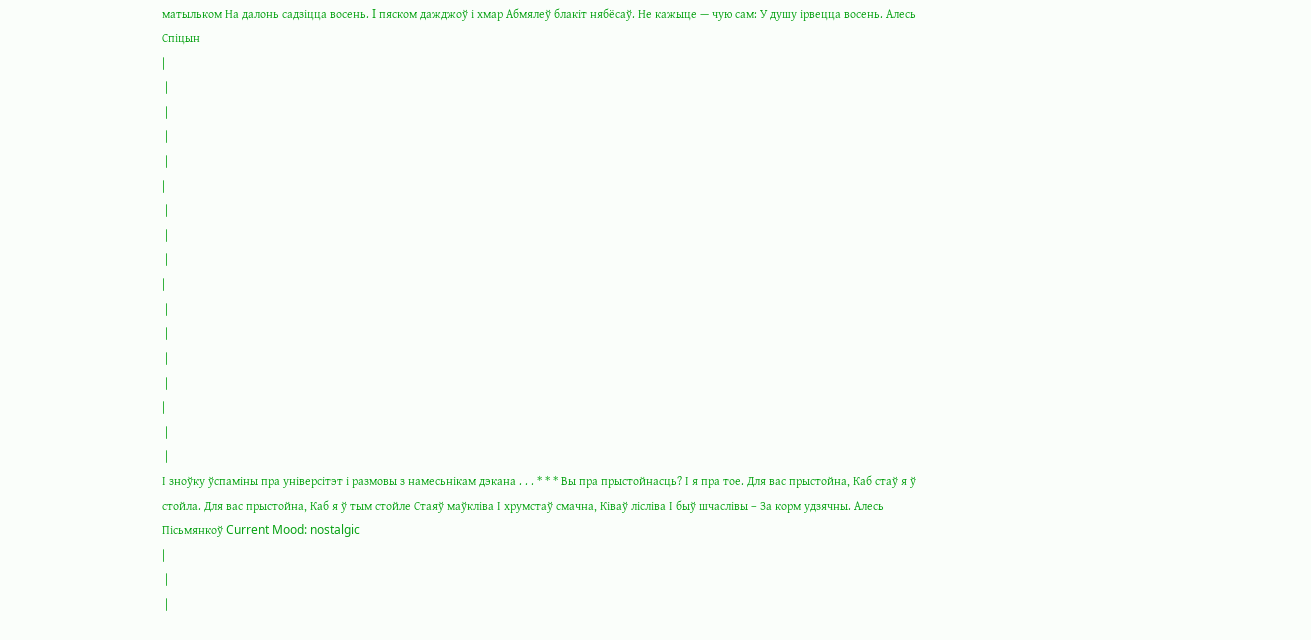матыльком На далонь садзіцца восень. I пяском дажджоў і хмар Абмялеў блакіт нябёсаў. Не кажыце — чую сам: У душу ірвецца восень. Алесь Спіцын
|
 |
 |
 |
 |
|
 |
 |
 |
|
 |
 |
 |
 |
|
 |
 |
І зноўку ўспаміны пра універсітэт і размовы з намесьнікам дэкана . . . * * * Вы пра прыстойнасць? І я пра тое. Для вас прыстойна, Каб стаў я ў стойла. Для вас прыстойна, Каб я ў тым стойле Стаяў маўкліва І хрумстаў смачна, Ківаў лісліва І быў шчаслівы – За корм удзячны. Алесь Пісьмянкоў Current Mood: nostalgic
|
 |
 |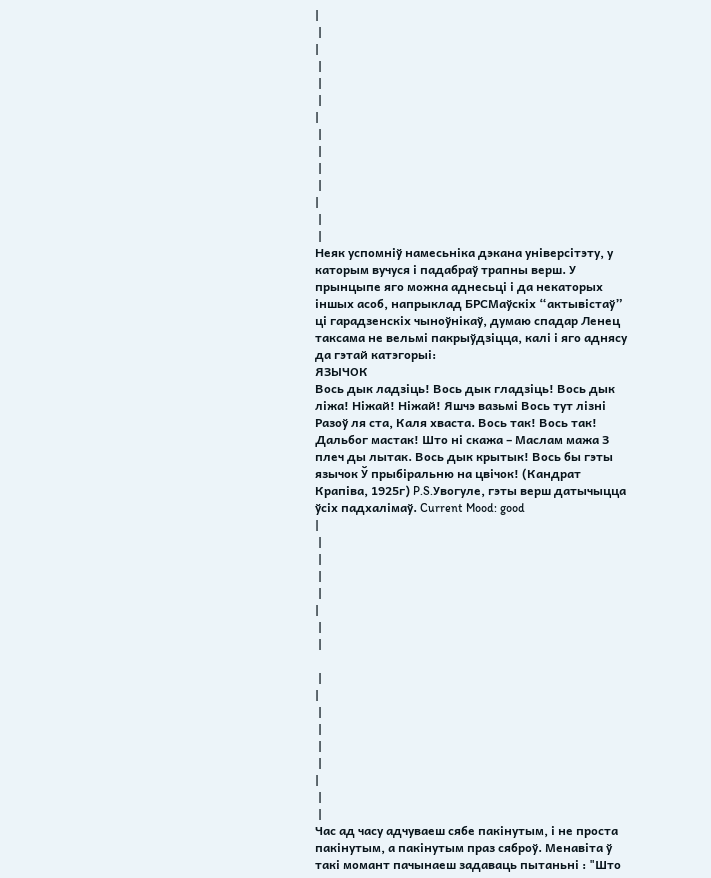|
 |
|
 |
 |
 |
|
 |
 |
 |
 |
|
 |
 |
Неяк успомніў намесьніка дэкана універсітэту, у каторым вучуся і падабраў трапны верш. У прынцыпе яго можна аднесьці і да некаторых іншых асоб, напрыклад БРСМаўскіх “актывістаў” ці гарадзенскіх чыноўнікаў, думаю спадар Ленец таксама не вельмі пакрыўдзіцца, калі і яго аднясу да гэтай катэгорыі:
ЯЗЫЧОК
Вось дык ладзіць! Вось дык гладзіць! Вось дык ліжа! Ніжай! Ніжай! Яшчэ вазьмі Вось тут лізні Разоў ля ста, Каля хваста. Вось так! Вось так! Дальбог мастак! Што ні скажа – Маслам мажа З плеч ды лытак. Вось дык крытык! Вось бы гэты язычок Ў прыбіральню на цвічок! (Кандрат Крапіва, 1925г) P.S.Увогуле, гэты верш датычыцца ўсіх падхалімаў. Current Mood: good
|
 |
 |
 |
 |
|
 |
 |

 |
|
 |
 |
 |
 |
|
 |
 |
Час ад часу адчуваеш сябе пакінутым, і не проста пакінутым, а пакінутым праз сяброў. Менавіта ў такі момант пачынаеш задаваць пытаньні : "Што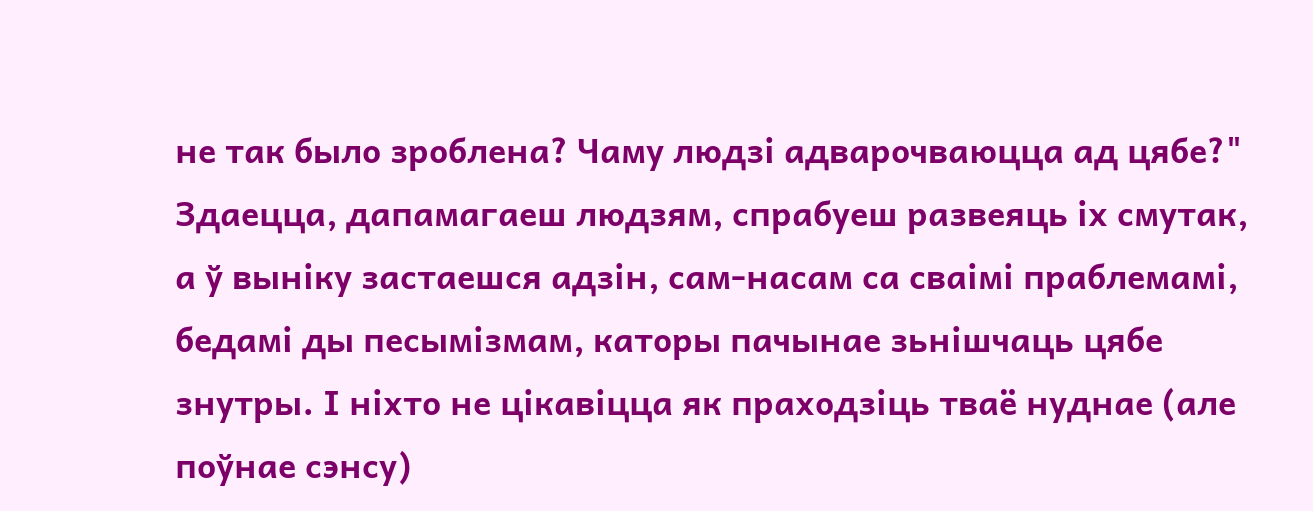не так было зроблена? Чаму людзі адварочваюцца ад цябе?" Здаецца, дапамагаеш людзям, спрабуеш развеяць іх смутак, а ў выніку застаешся адзін, сам-насам са сваімі праблемамі, бедамі ды песымізмам, каторы пачынае зьнішчаць цябе знутры. І ніхто не цікавіцца як праходзіць тваё нуднае (але поўнае сэнсу)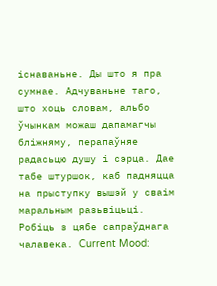існаваньне. Ды што я пра сумнае. Адчуваньне таго, што хоць словам, альбо ўчынкам можаш дапамагчы бліжняму, перапаўняе радасьцю душу і сэрца. Дае табе штуршок, каб падняцца на прыступку вышэй у сваім маральным разьвіцьці. Робіць з цябе сапраўднага чалавека. Current Mood: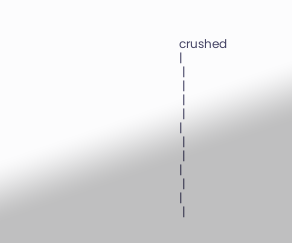crushed
|
 |
 |
 |
 |
|
 |
 |
|
 |
|
 |